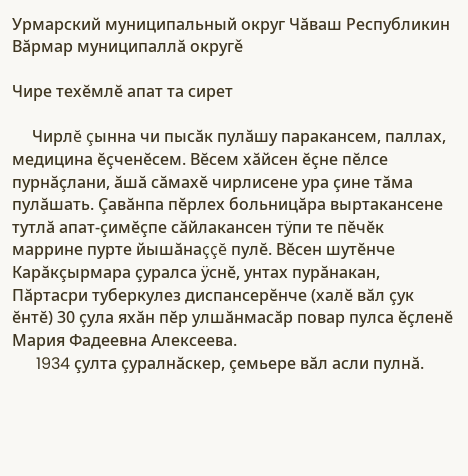Урмарский муниципальный округ Чăваш Республикин Вăрмар муниципаллă округě

Чире техĕмлĕ апат та сирет

     Чирлĕ çынна чи пысăк пулăшу паракансем, паллах, медицина ĕçченĕсем. Вĕсем хăйсен ĕçне пĕлсе пурнăçлани, ăшă сăмахĕ чирлисене ура çине тăма пулăшать. Çавăнпа пĕрлех больницăра выртакансене тутлă апат-çимĕçпе сăйлакансен тÿпи те пĕчĕк маррине пурте йышăнаççĕ пулĕ. Вĕсен шутĕнче Карăкçырмара çуралса ÿснĕ, унтах пурăнакан, Пăртасри туберкулез диспансерĕнче (халĕ вăл çук ĕнтĕ) 30 çула яхăн пĕр улшăнмасăр повар пулса ĕçленĕ Мария Фадеевна Алексеева.
      1934 çулта çуралнăскер, çемьере вăл асли пулнă.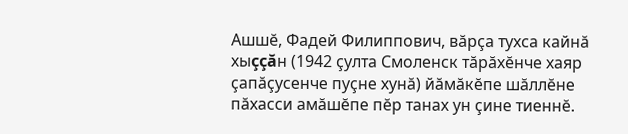Ашшĕ, Фадей Филиппович, вăрçа тухса кайнă хыççăн (1942 çулта Смоленск тăрăхĕнче хаяр çапăçусенче пуçне хунă) йăмăкĕпе шăллĕне пăхасси амăшĕпе пĕр танах ун çине тиеннĕ.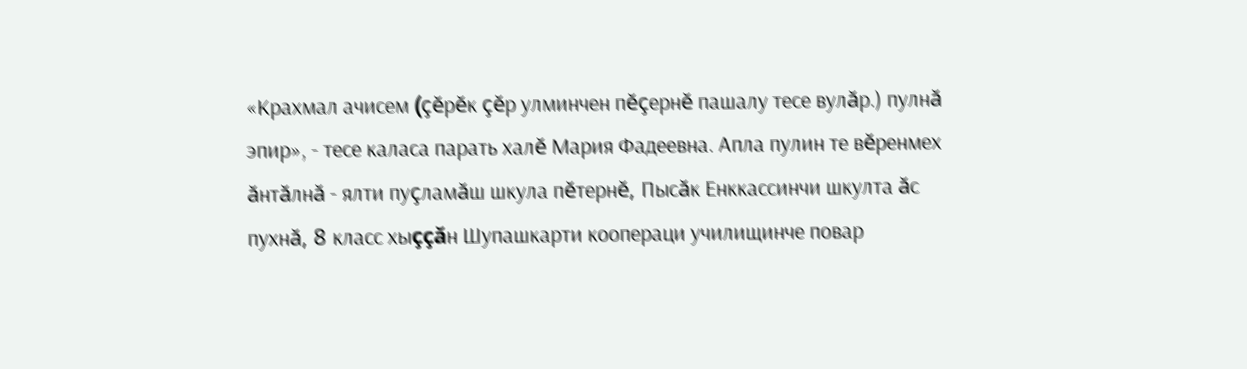«Крахмал ачисем (çĕрĕк çĕр улминчен пĕçернĕ пашалу тесе вулăр.) пулнă эпир», - тесе каласа парать халĕ Мария Фадеевна. Апла пулин те вĕренмех ăнтăлнă - ялти пуçламăш шкула пĕтернĕ, Пысăк Енккассинчи шкулта ăс пухнă, 8 класс хыççăн Шупашкарти коопераци училищинче повар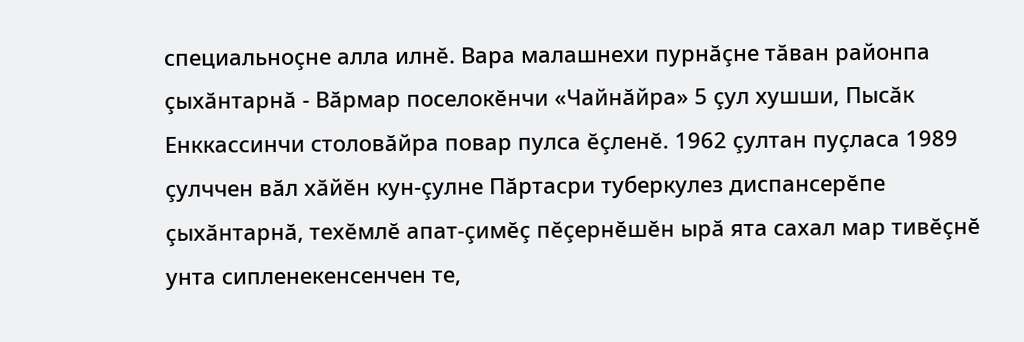специальноçне алла илнĕ. Вара малашнехи пурнăçне тăван районпа çыхăнтарнă - Вăрмар поселокĕнчи «Чайнăйра» 5 çул хушши, Пысăк Енккассинчи столовăйра повар пулса ĕçленĕ. 1962 çултан пуçласа 1989 çулччен вăл хăйĕн кун-çулне Пăртасри туберкулез диспансерĕпе çыхăнтарнă, техĕмлĕ апат-çимĕç пĕçернĕшĕн ырă ята сахал мар тивĕçнĕ унта сипленекенсенчен те,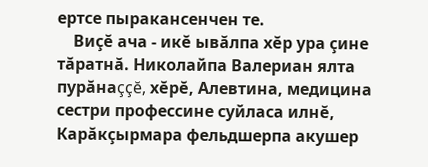ертсе пыракансенчен те.
    Виçĕ ача - икĕ ывăлпа хĕр ура çине тăратнă. Николайпа Валериан ялта пурăнаççĕ, хĕрĕ, Алевтина, медицина сестри профессине суйласа илнĕ, Карăкçырмара фельдшерпа акушер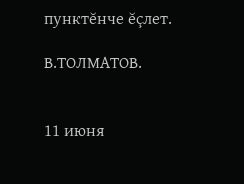пунктĕнче ĕçлет.

В.ТОЛМАТОВ.


11 июня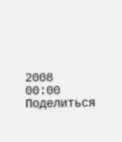2008
00:00
Поделиться